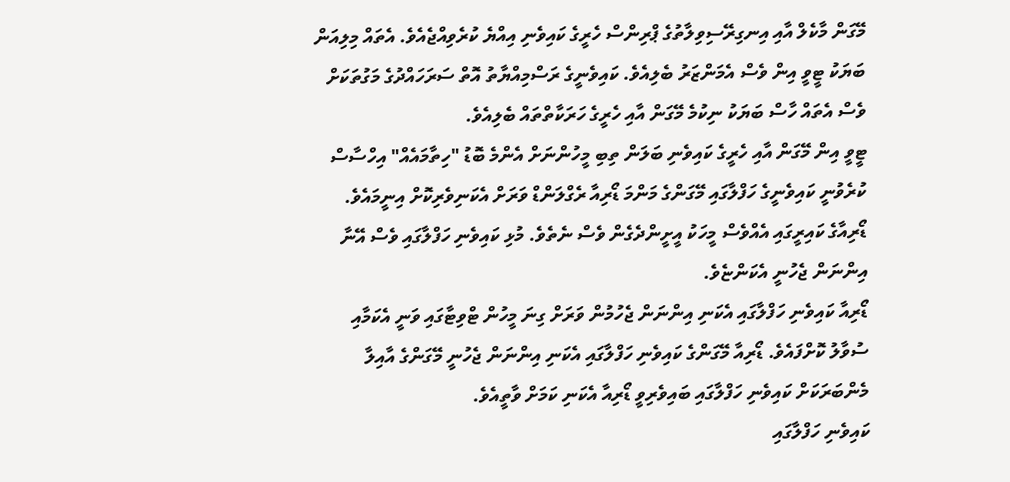މޭގަން މާކެލް އާއި އިނގިރޭސިވިލާތުގެ ޕްރިންސް ހެރީގެ ކައިވެނި އިއްޔެ ކުރެވިއްޖެއެވެ. އެތައް މިލިއަން ބަޔަކު ޓީވީ އިން ވެސް އެމަންޒަރު ބެލިއެވެ. ކައިވެނީގެ ރަސްމިއްޔާތު އޮތް ސަރަހައްދުގެ މަގުތަކަށް ވެސް އެތައް ހާސް ބަޔަކު ނިކުމެ މޭގަން އާއި ހެރީގެ ހަރަކާތްތައް ބެލިއެވެ.
ޓީވީ އިން މޭގަން އާއި ހެރީގެ ކައިވެނި ބަލަން ތިބި މީހުންނަށް އެންމެ ބޮޑު "ހިތާމައެއް" އިހްސާސް ކުރެވުނީ ކައިވެނީގެ ހަފްލާގައި މޭގަންގެ މަންމަ ޑޯރިއާ ރެގްލަންޑް ވަރަށް އެކަނިވެރިކޮށް އިނީމައެވެ. ޑޯރިއާގެ ކައިރީގައި އެއްވެސް މީހަކު އީށީންދެގެން ވެސް ނެތެވެ. މުޅި ކައިވެނި ހަފްލާގައި ވެސް އޭނާ އިންނަން ޖެހުނީ އެކަންޏެވެ.
ޑޯރިއާ ކައިވެނި ހަފްލާގައި އެކަނި އިންނަން ޖެހުމުން ވަރަށް ގިނަ މީހުން ޓްވިޓާގައި ވަނީ އެކަމާއި ސުވާލު ކޮށްފައެވެ. ޑޯރިއާ މޭގަންގެ ކައިވެނި ހަފްލާގައި އެކަނި އިންނަން ޖެހުނީ މޭގަންގެ އާއިލާ މެންބަރަކަށް ކައިވެނި ހަފްލާގައި ބައިވެރިވީ ޑޯރިއާ އެކަނި ކަމަށް ވާތީއެވެ.
ކައިވެނި ހަފްލާގައި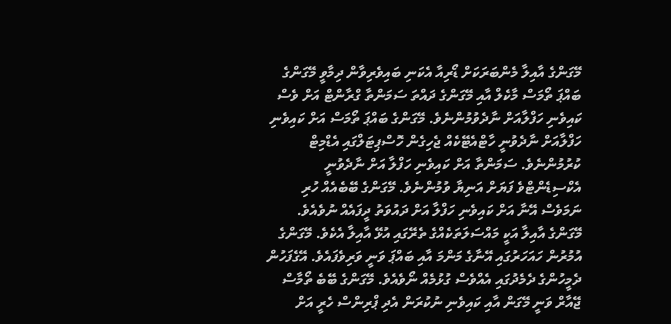މޭގަންގެ އާއިލާ މެންބަރަކަށް ޑޯރިއާ އެކަނި ބައިވެރިވާން ދިމާވީ މޭގަންގެ ބައްޕަ ތޯމަސް މާކެލް އާއި މޭގަންގެ ދައްތަ ސަމަންތާ ގްރާންޓް އަށް ވެސް ކައިވެނި ހަފްލާއަށް ނާދެވުމުންނެވެ. މޭގަންގެ ބައްޕަ ތޯމަސް އަށް ކައިވެނި ހަފްލާއަށް ނާދެވުނީ ހާޓްއެޓޭކެއް ޖެހިގެން ހޮސްޕިޓަލްގައި އެޑްމިޓް ކުރުމުންނެވެ. ސަމަންތާ އަށް ކައިވެނި ހަފްލާ އަށް ނާދެވުނީ އެކްސިޑެންޓްވެ ފަޔަށް އަނިޔާ ވުމުންނެވެ. މޭގަންގެ ބޭބެއެއް ހުރި ނަމަވެސް އޭނާ އަށް ކައިވެނި ހަފްލާ އަށް ދައުވަތު ދީފައެއް ނުވެއެވެ.
މޭގަންގެ އާއިލާ އަކީ މައްސަލަތަކެއްގެ ތެރޭގައި އުޅޭ އާއިލާ އެކެވެ. މޭގަންގެ އުމުރުން ހައަހަރުގައި އޭނާގެ މަންމަ އާއި ބައްޕަ ވަނީ ވަރިވެފައެވެ. އޭގެފަހުން ދެމީހުންގެ ދެމެދުގައި އެއްވެސް ގުޅުމެއް ނޯވެއެވެ. މޭގަންގެ ބޭބެ ތޯމާސް ޖޭއާރް ވަނީ މޭގަން އާއި ކައިވެނި ނުކުރަން އެދި ޕްރިންސް ހެރީ އަށް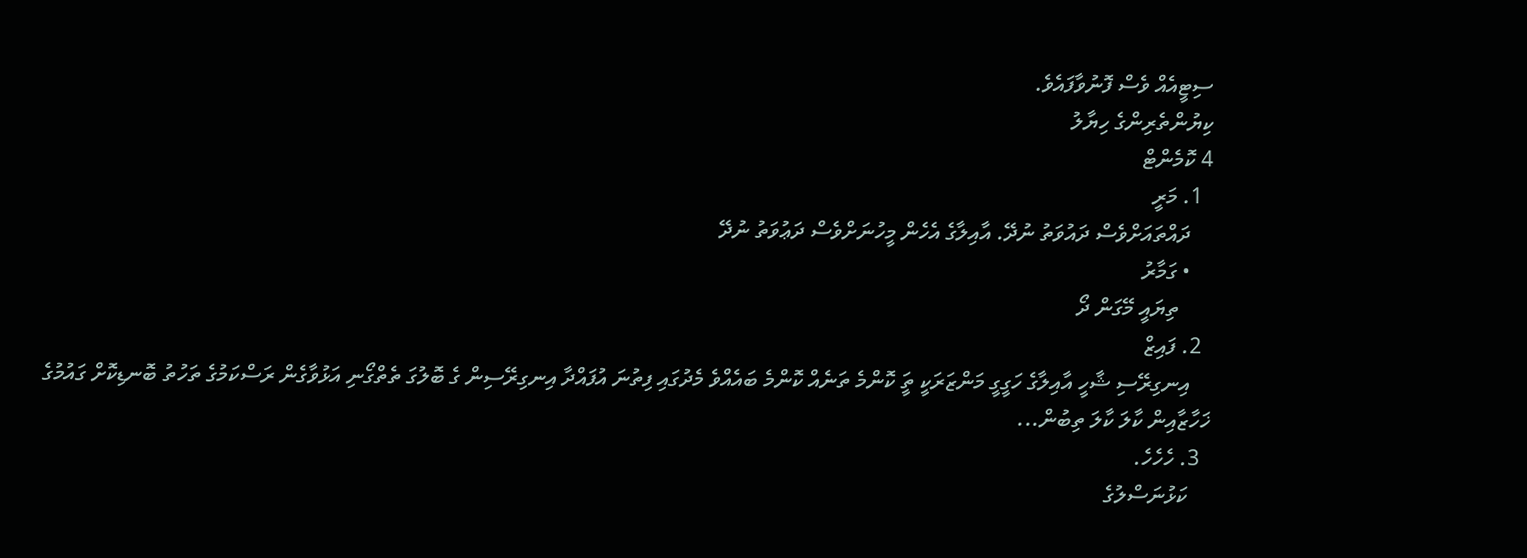ސިޓީއެއް ވެސް ފޮނުވާފައެވެ.
ކިޔުންތެރިންގެ ހިޔާލު
4 ކޮމެންޓް
  1. މަރީ
    ދައްތައަށްވެސް ދައުވަތު ނުދޭ. އާއިލާގެ އެހެން މީހުނަށްވެސް ދަޢުވަތު ނުދޭ
    • ގަމާރު
      ތިޔައީ މޭގަން ދޯ
  2. ފައިޒް
    އިނގިރޭސި ޝާހީ އާއިލާގެ ހަގީގީ މަންޒަރަކީ ތަީ ކޮންމެ ތަނެއް ކޮންމެ ބައެއްވެ މެދުގައި ފިތުނަ އުފައްދާ އިނގިރޭސިން ގެ ބޮލުގަ ތެތްގޯނި އަޅުވާގެން ރަސްކަމުގެ ތަހުތު ބޮނޑިކޮށް ގައުމުގެ ޚަހާޒާއިން ކާލަ ކާލަ ތިބުން...
  3. ހެހެހެ.
    ކަޅުނަސްލުގެ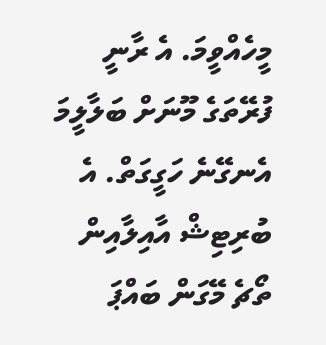މީހެއްވީމަ. އެ ރާނީ ފުރޭތަގެ މޫނަށް ބަލާލީމަ އެނގޭނެ ހަގީގަތް. އެ ބުރިޓިޝް އާއިލާއިން ތޯޗެ މޭގަން ބައްޕަ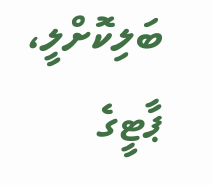ބަލިކޮށްލީ، ޕާޓީގެ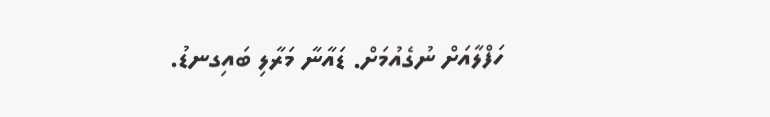ހަފްލާއަށް ނުގެއުމަށް. ޑައާނާ މަރާލި ބައިގނޑު.